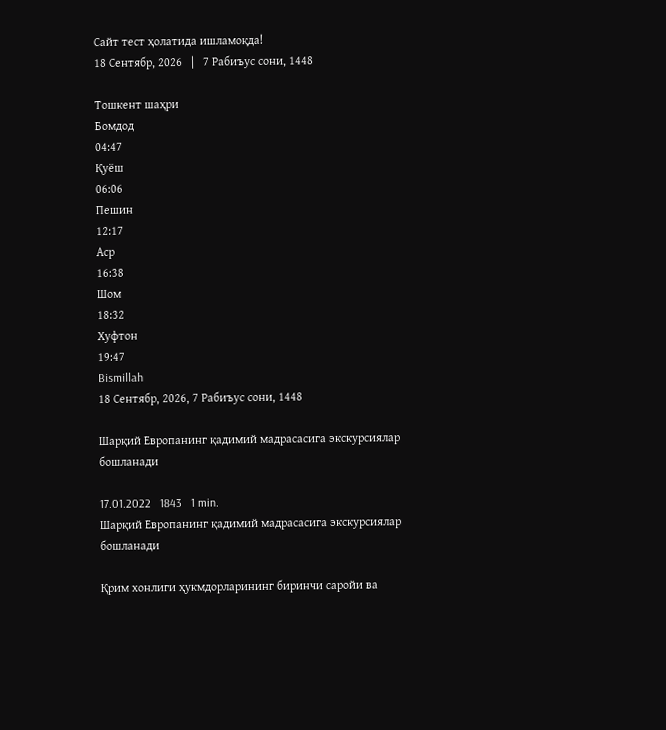Сайт тест ҳолатида ишламоқда!
18 Сентябр, 2026   |   7 Рабиъус сони, 1448

Тошкент шаҳри
Бомдод
04:47
Қуёш
06:06
Пешин
12:17
Аср
16:38
Шом
18:32
Хуфтон
19:47
Bismillah
18 Сентябр, 2026, 7 Рабиъус сони, 1448

Шарқий Европанинг қадимий мадрасасига экскурсиялар бошланади

17.01.2022   1843   1 min.
Шарқий Европанинг қадимий мадрасасига экскурсиялар бошланади

Қрим хонлиги ҳукмдорларининг биринчи саройи ва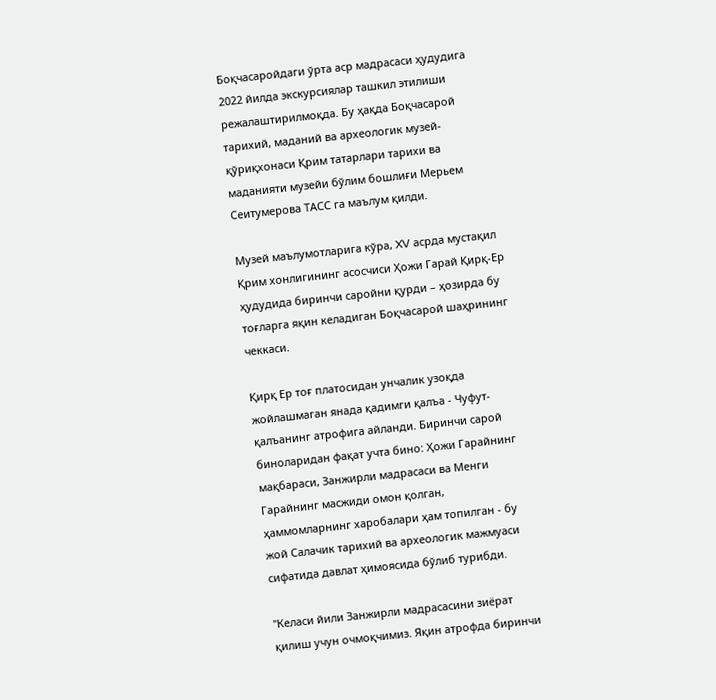Боқчасаройдаги ўрта аср мадрасаси ҳудудига 2022 йилда экскурсиялар ташкил этилиши режалаштирилмоқда. Бу ҳақда Боқчасарой тарихий, маданий ва археологик музей-қўриқхонаси Қрим татарлари тарихи ва маданияти музейи бўлим бошлиғи Мерьем Сеитумерова ТАСС га маълум қилди.

Музей маълумотларига кўра, XV асрда мустақил Қрим хонлигининг асосчиси Ҳожи Гарай Қирқ-Ер ҳудудида биринчи саройни қурди – ҳозирда бу тоғларга яқин келадиган Боқчасарой шаҳрининг чеккаси.

Қирқ Ер тоғ платосидан унчалик узоқда жойлашмаган янада қадимги қалъа - Чуфут-қалъанинг атрофига айланди. Биринчи сарой биноларидан фақат учта бино: Ҳожи Гарайнинг мақбараси, Занжирли мадрасаси ва Менги Гарайнинг масжиди омон қолган, ҳаммомларнинг харобалари ҳам топилган - бу жой Салачик тарихий ва археологик мажмуаси сифатида давлат ҳимоясида бўлиб турибди.

"Келаси йили Занжирли мадрасасини зиёрат қилиш учун очмоқчимиз. Яқин атрофда биринчи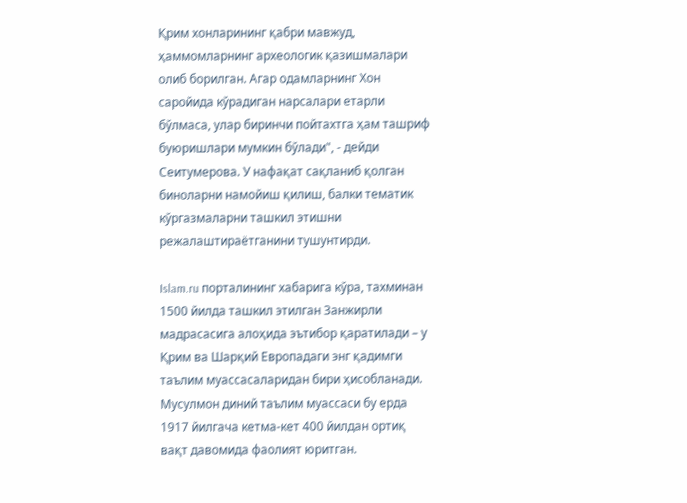Қрим хонларининг қабри мавжуд, ҳаммомларнинг археологик қазишмалари олиб борилган. Агар одамларнинг Хон саройида кўрадиган нарсалари етарли бўлмаса, улар биринчи пойтахтга ҳам ташриф буюришлари мумкин бўлади", - дейди Сеитумерова. У нафақат сақланиб қолган биноларни намойиш қилиш, балки тематик кўргазмаларни ташкил этишни режалаштираётганини тушунтирди.

Islam.ru порталининг хабарига кўра, тахминан 1500 йилда ташкил этилган Занжирли мадрасасига алоҳида эътибор қаратилади – у Қрим ва Шарқий Европадаги энг қадимги таълим муассасаларидан бири ҳисобланади. Мусулмон диний таълим муассаси бу ерда 1917 йилгача кетма-кет 400 йилдан ортиқ вақт давомида фаолият юритган.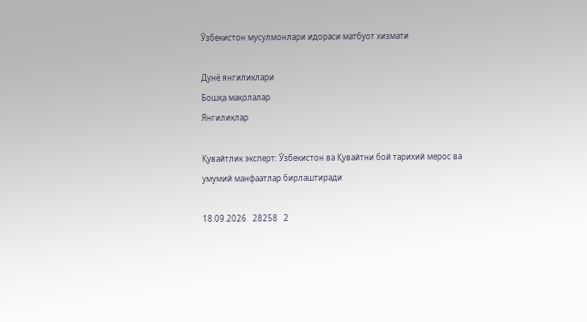Ўзбекистон мусулмонлари идораси матбуот хизмати

Дунё янгиликлари
Бошқа мақолалар
Янгиликлар

Қувайтлик эксперт: Ўзбекистон ва Қувайтни бой тарихий мерос ва умумий манфаатлар бирлаштиради

18.09.2026   28258   2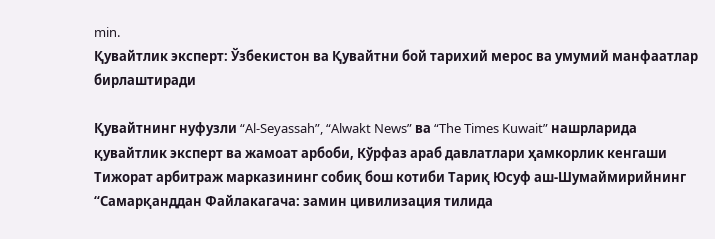min.
Қувайтлик эксперт: Ўзбекистон ва Қувайтни бой тарихий мерос ва умумий манфаатлар бирлаштиради

Қувайтнинг нуфузли “Al-Seyassah”, “Alwakt News” ва “The Times Kuwait” нашрларида қувайтлик эксперт ва жамоат арбоби, Кўрфаз араб давлатлари ҳамкорлик кенгаши Тижорат арбитраж марказининг собиқ бош котиби Тариқ Юсуф аш-Шумаймирийнинг “Самарқанддан Файлакагача: замин цивилизация тилида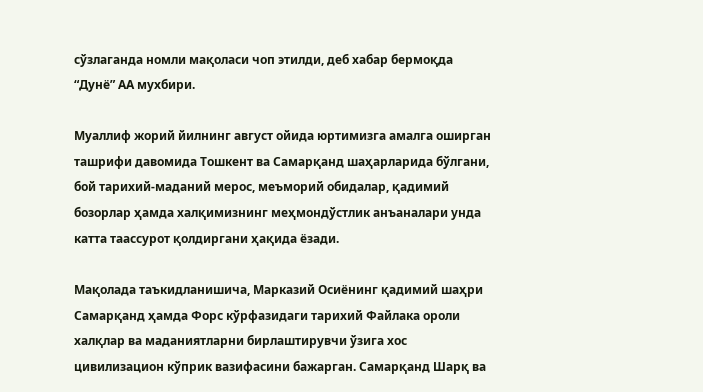сўзлаганда номли мақоласи чоп этилди, деб хабар бермоқда “Дунё” АА мухбири.

Муаллиф жорий йилнинг август ойида юртимизга амалга оширган ташрифи давомида Тошкент ва Самарқанд шаҳарларида бўлгани, бой тарихий-маданий мерос, меъморий обидалар, қадимий бозорлар ҳамда халқимизнинг меҳмондўстлик анъаналари унда катта таассурот қолдиргани ҳақида ёзади.

Мақолада таъкидланишича, Марказий Осиёнинг қадимий шаҳри Самарқанд ҳамда Форс кўрфазидаги тарихий Файлака ороли халқлар ва маданиятларни бирлаштирувчи ўзига хос цивилизацион кўприк вазифасини бажарган. Самарқанд Шарқ ва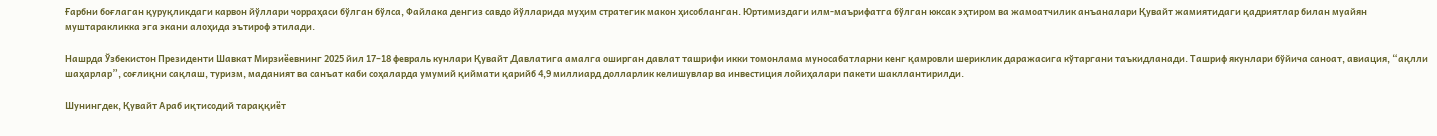Ғарбни боғлаган қуруқликдаги карвон йўллари чорраҳаси бўлган бўлса, Файлака денгиз савдо йўлларида муҳим стратегик макон ҳисобланган. Юртимиздаги илм-маърифатга бўлган юксак эҳтиром ва жамоатчилик анъаналари Қувайт жамиятидаги қадриятлар билан муайян муштаракликка эга экани алоҳида эътироф этилади.

Нашрда Ўзбекистон Президенти Шавкат Мирзиёевнинг 2025 йил 17–18 февраль кунлари Қувайт Давлатига амалга оширган давлат ташрифи икки томонлама муносабатларни кенг қамровли шериклик даражасига кўтаргани таъкидланади. Ташриф якунлари бўйича саноат, авиация, “ақлли шаҳарлар”, соғлиқни сақлаш, туризм, маданият ва санъат каби соҳаларда умумий қиймати қарийб 4,9 миллиард долларлик келишувлар ва инвестиция лойиҳалари пакети шакллантирилди.

Шунингдек, Қувайт Араб иқтисодий тараққиёт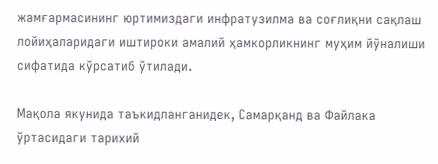жамғармасининг юртимиздаги инфратузилма ва соғлиқни сақлаш лойиҳаларидаги иштироки амалий ҳамкорликнинг муҳим йўналиши сифатида кўрсатиб ўтилади.

Мақола якунида таъкидланганидек, Самарқанд ва Файлака ўртасидаги тарихий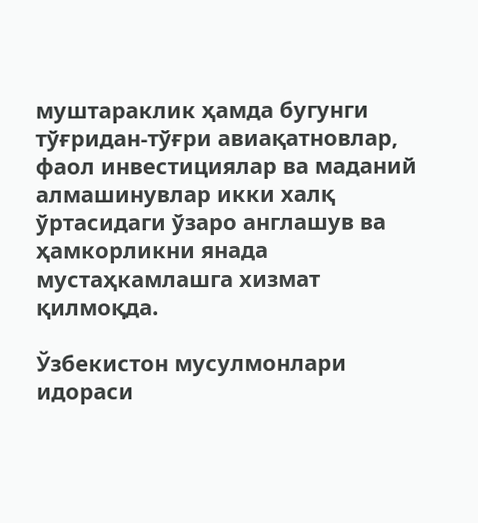муштараклик ҳамда бугунги тўғридан-тўғри авиақатновлар, фаол инвестициялар ва маданий алмашинувлар икки халқ ўртасидаги ўзаро англашув ва ҳамкорликни янада мустаҳкамлашга хизмат қилмоқда.

Ўзбекистон мусулмонлари идораси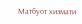Матбуот хизмати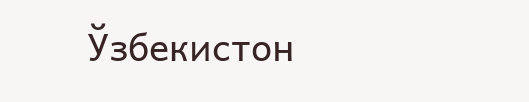Ўзбекистон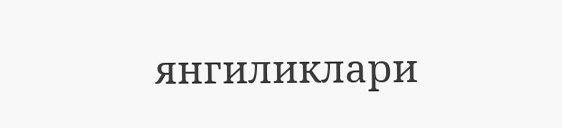янгиликлари